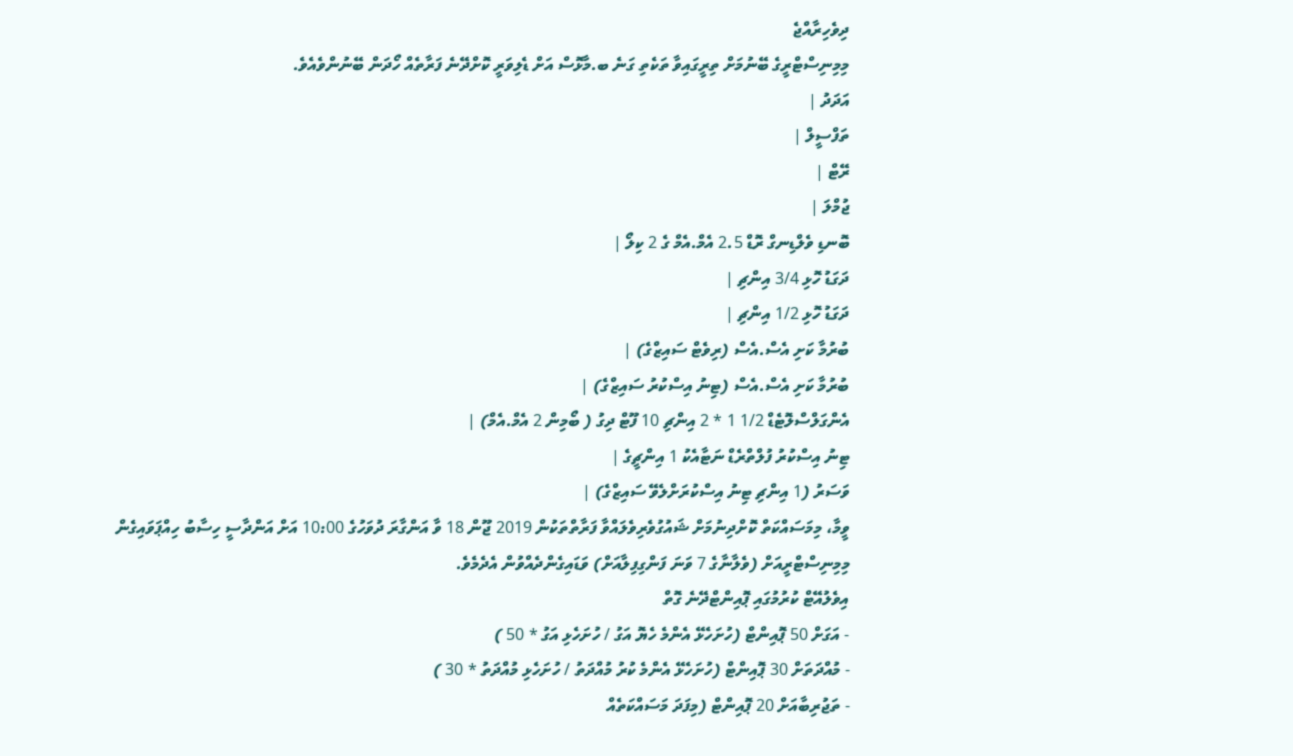ދިވެހިރާއްޖެ
މިމިނިސްޓްރީގެ ބޭނުމަށް ތިރީގައިވާ ތަކެތި ގަނެ ބ.މާޅޮސް އަށް ޑެލިވަރީ ކޮށްދޭނެ ފަރާތެއް ހޯދަން ބޭނުންވެއެވެ.
އަދަދު |
ތަފްސީލް |
ރޭޓް |
ޖުމްލަ |
ބޮނޑި ވެލްޑިނގް ރޮޑް 2.5 އެމް.އެމް ގެ 2 ކިލޯ |
ދަގަޑު ހޮޅި 3/4 އިންޗި |
ދަގަޑު ހޮޅި 1/2 އިންޗި |
ބުރުމާ ކަށި އެސް.އެސް (ރިވެޓް ސައިޒްގެ) |
ބުރުމާ ކަށި އެސް.އެސް (ޓިނު އިސްކުރު ސައިޒްގެ) |
އެންގަލްސްލޮޓެޑް 1/2 1 * 2 އިންޗި 10 ފޫޓް ދިގު ( ބޯމިން 2 އެމް.އެމް) |
ޓިނު އިސްކުރު ފުލްތްރެޑް ނަޓާއެކު 1 އިންޗީގެ |
ވަސަރު (1 އިންޗި ޓިނު އިސްކުރަށްލެވޭ ސައިޒްގެ) |
ވީމާ، މިމަސައްކަތް ކޮށްދިނުމަށް ޝައުގުވެރިވެލައްވާ ފަރާތްތަކުން 2019 ޖޫން 18 ވާ އަންގާރަ ދުވަހުގެ 10:00 އަށް އަންދާސީ ހިސާބު ހިއްޕަވައިގެން މިމިނިސްޓްރީއަށް (ވެލާނާގެ 7 ވަނަ ފަންގިފިލާއަށް) ވަޑައިގެންދެއްވުން އެދެމެވެ.
އިވެލުއޭޓް ކުރުމުގައި ޕޮއިންޓްދޭނެ ގޮތް
- އަގަށް 50 ޕޮއިންޓް (ހުށަހެޅޭ އެންމެ ހެޔޮ އަގު / ހުށަހެޅި އަގު * 50 )
- މުއްދަތަށް 30 ޕޮއިންޓް (ހުށަހެޅޭ އެންމެ ކުރު މުއްދަތު / ހުށަހެޅި މުއްދަތު * 30 )
- ތަޖުރިބާއަށް 20 ޕޮއިންޓް (މިފަދަ މަސައްކަތެއް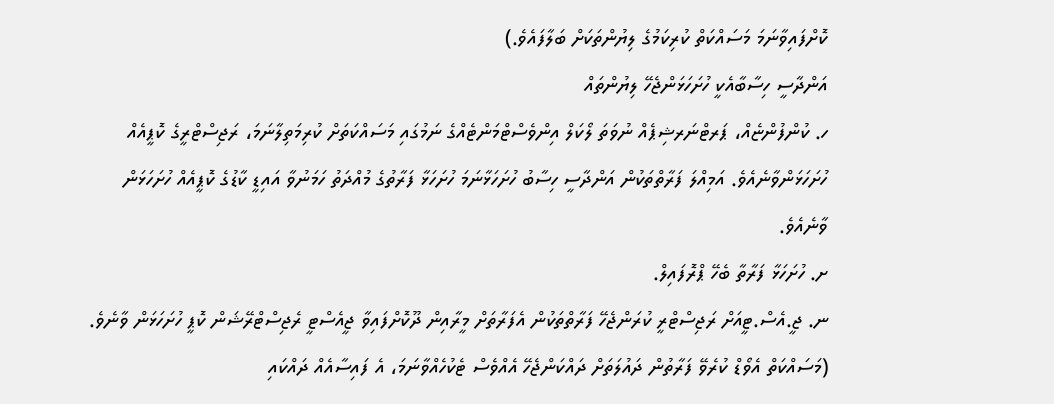ކޮށްފައިވާނަމަ މަސައްކަތް ކުރިކަމުގެ ލިޔުންތަކަށް ބަލާފައެވެ.)
އަންދާސީ ހިސާބާއެކީ ހުށަހަޅަންޖެހޭ ލިޔުންތައް
ހ. ކުންފުންޏެއް، ޕަރޓްނަރޝިޕެއް ނުވަތަ ލޯކަލް އިންވެސްޓްމަންޓެއްގެ ނަމުގައި މަސައްކަތަށް ކުރިމަތިލާނަމަ، ރަޖިސްޓްރީގެ ކޮޕީއެއް ހުށަހަޅަންވާނެއެވެ. އަމިއްލަ ފަރާތްތަކުން އަންދާސީ ހިސާބު ހުށަހަޅާނަމަ ހުށަހަޅާ ފަރާތުގެ މުއްދަތު ހަމަނުވާ އައިޑީ ކާޑުގެ ކޮޕީއެއް ހުށަހަޅަން ވާނެއެވެ.
ށ. ހުށަހަޅާ ފަރާތާ ބެހޭ ޕްރޮފައިލް.
ނ. ޖީ.އެސް.ޓީއަށް ރަޖިސްޓްރީ ކުރަންޖެހޭ ފަރާތްތަކުން އެފަރާތަށް މީރާއިން ދޫކޮށްފައިވާ ޖީއެސްޓީ ރެޖިސްޓްރޭޝަން ކޮޕީ ހުށަހަޅަން ވާނެވެ. (މަސައްކަތް އެވޯޑް ކުރެވޭ ފަރާތުން ދައުލަތަށް ދައްކަންޖެހޭ އެއްވެސް ޓެކުހެއްވާނަމަ، އެ ފައިސާއެއް ދައްކައި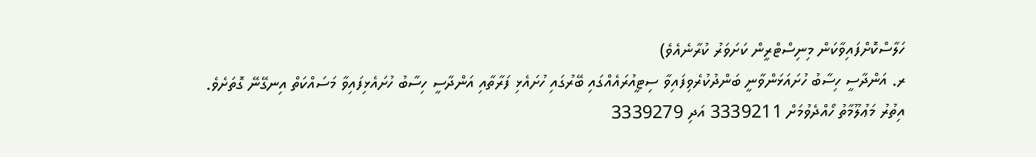ހަލާސްކޮށްފައިވާކަން މިނިސްޓްރީން ކަށަވަރު ކުރާނެއެވެ)
ރ. އަންދާސީ ހިސާބު ހުށައަޅަންވާނީ ބަންދުކުރެވިފައިވާ ސިޓީއުރައެއްގައި ބޭރުގައި ހުށައެޅި ފަރާތާއި އަންދާސީ ހިސާބު ހުށައެޅިފައިވާ މަސައްކަތް އިނގޭނޭ ގޮތަށެވެ.
އިތުރު މަޢުލޫމާތު ހޯއްދެވުމަށް 3339211 އަދި 3339279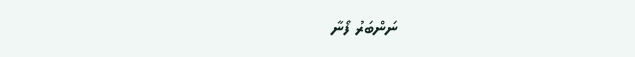ނަންބަރު ފޯނާ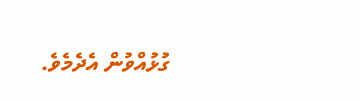ގުޅުއްވުން އެދެމެވެ.